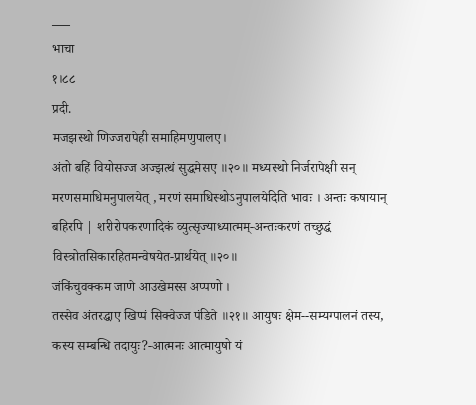___
भाचा
१।८८
प्रदी.
मजझस्थो णिज्जरापेही समाहिमणुपालए।
अंतो बहिं वियोसज्ज अज्झत्थं सुद्धमेसए ॥२०॥ मध्यस्थो निर्जरापेक्षी सन् मरणसमाधिमनुपालयेत् , मरणं समाधिस्थोऽनुपालयेदिति भावः । अन्तः कषायान् बहिरपि | शरीरोपकरणादिकं व्युत्सृज्याध्यात्मम्-अन्तःकरणं तच्छुद्धं विस्त्रोतसिकारहितमन्वेषयेत-प्रार्थयेत् ॥२०॥
जंकिंचुवक्कम जाणे आउखेमस्स अप्पणो ।
तस्सेव अंतरद्धाए खिप्पं सिक्वेज्ज पंडिते ॥२१॥ आयुषः क्षेम--सम्यग्पालनं तस्य, कस्य सम्बन्धि तदायुः?-आत्मनः आत्मायुषो यं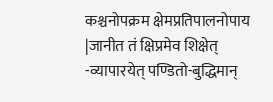कश्चनोपक्रम क्षेमप्रतिपालनोपाय |जानीत तं क्षिप्रमेव शिक्षेत् -व्यापारयेत् पण्डितो-बुद्धिमान्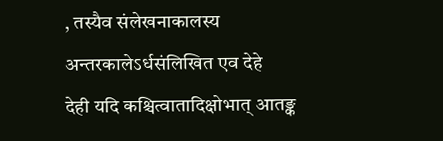, तस्यैव संलेखनाकालस्य अन्तरकालेऽर्धसंलिखित एव देहे
देही यदि कश्चित्वातादिक्षोभात् आतङ्क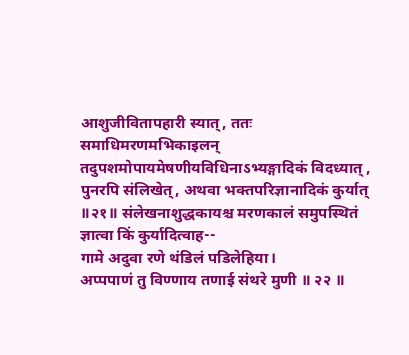आशुजीवितापहारी स्यात्, ततः समाधिमरणमभिकाइलन् तदुपशमोपायमेषणीयविधिनाऽभ्यङ्गादिकं विदध्यात् , पुनरपि संलिखेत्, अथवा भक्तपरिज्ञानादिकं कुर्यात् ॥२१॥ संलेखनाशुद्धकायश्च मरणकालं समुपस्थितं ज्ञात्वा किं कुर्यादित्वाह--
गामे अदुवा रणे थंडिलं पडिलेहिया।
अप्पपाणं तु विण्णाय तणाई संथरे मुणी ॥ २२ ॥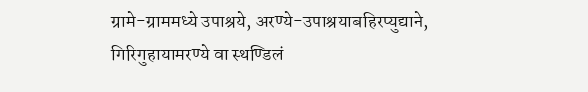ग्रामे-ग्राममध्ये उपाश्रये, अरण्ये-उपाश्रयाबहिरप्युद्याने, गिरिगुहायामरण्ये वा स्थण्डिलं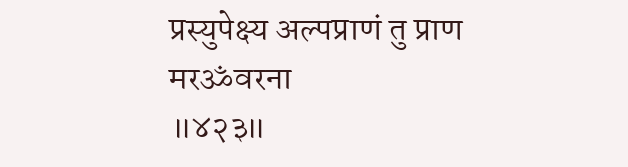प्रस्युपेक्ष्य अल्पप्राणं तु प्राण
मरॐवरना
॥४२३॥